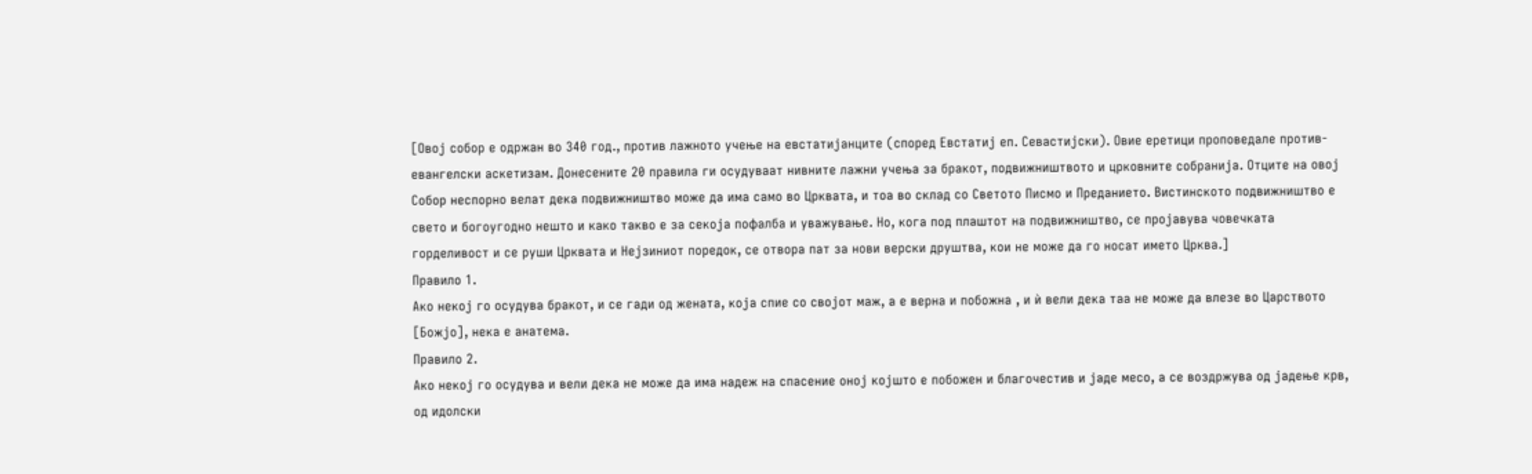[Овој собор е одржан во 340 год., против лажното учење на евстатијанците (според Евстатиј еп. Севастијски). Овие еретици проповедале против-евангелски аскетизам. Донесените 20 правила ги осудуваат нивните лажни учења за бракот, подвижништвото и црковните собранија. Отците на овој Собор неспорно велат дека подвижништво може да има само во Црквата, и тоа во склад со Светото Писмо и Преданието. Вистинското подвижништво е свето и богоугодно нешто и како такво е за секоја пофалба и уважување. Но, кога под плаштот на подвижништво, се пројавува човечката горделивост и се руши Црквата и Нејзиниот поредок, се отвора пат за нови верски друштва, кои не може да го носат името Црква.]
Правило 1.
Ако некој го осудува бракот, и се гади од жената, која спие со својот маж, а е верна и побожна , и ѝ вели дека таа не може да влезе во Царството [Божјо], нека е анатема.
Правило 2.
Ако некој го осудува и вели дека не може да има надеж на спасение оној којшто е побожен и благочестив и јаде месо, а се воздржува од јадење крв, од идолски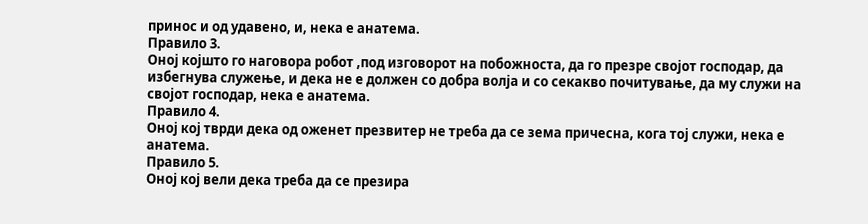принос и од удавено, и, нека е анатема.
Правило 3.
Оној којшто го наговора робот ,под изговорот на побожноста, да го презре својот господар, да избегнува служење, и дека не е должен со добра волја и со секакво почитување, да му служи на својот господар, нека е анатема.
Правило 4.
Оној кој тврди дека од оженет презвитер не треба да се зема причесна, кога тој служи, нека е анатема.
Правило 5.
Оној кој вели дека треба да се презира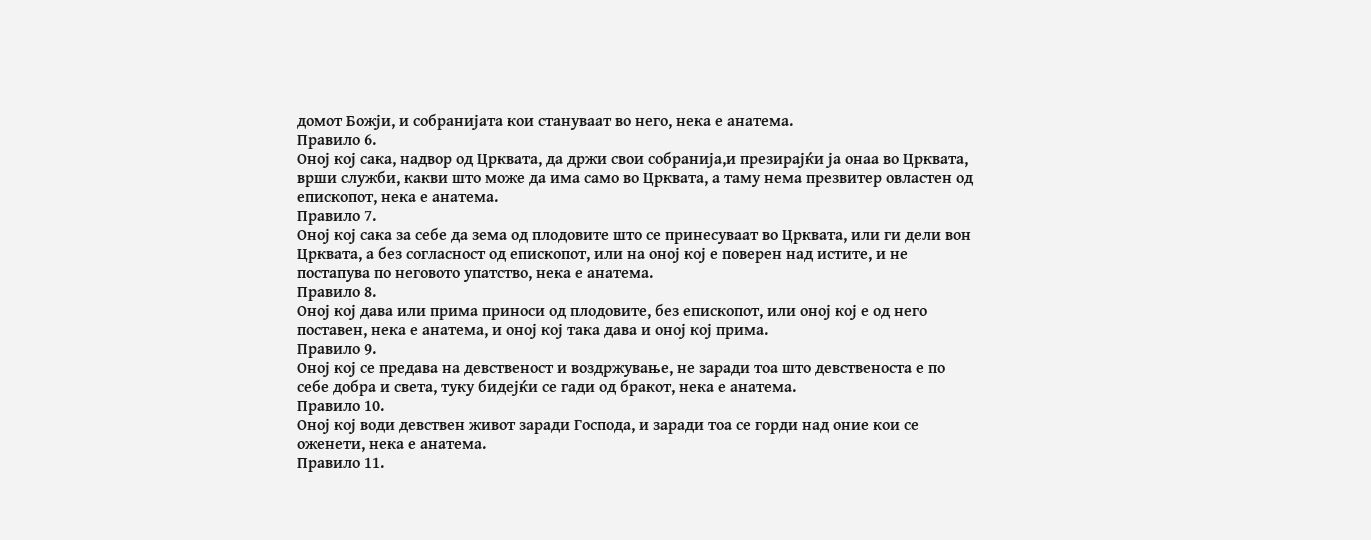домот Божји, и собранијата кои стануваат во него, нека е анатема.
Правило 6.
Оној кој сака, надвор од Црквата, да држи свои собранија,и презирајќи ја онаа во Црквата, врши служби, какви што може да има само во Црквата, а таму нема презвитер овластен од епископот, нека е анатема.
Правило 7.
Оној кој сака за себе да зема од плодовите што се принесуваат во Црквата, или ги дели вон Црквата, а без согласност од епископот, или на оној кој е поверен над истите, и не постапува по неговото упатство, нека е анатема.
Правило 8.
Оној кој дава или прима приноси од плодовите, без епископот, или оној кој е од него поставен, нека е анатема, и оној кој така дава и оној кој прима.
Правило 9.
Оној кој се предава на девственост и воздржување, не заради тоа што девственоста е по себе добра и света, туку бидејќи се гади од бракот, нека е анатема.
Правило 10.
Оној кој води девствен живот заради Господа, и заради тоа се горди над оние кои се оженети, нека е анатема.
Правило 11.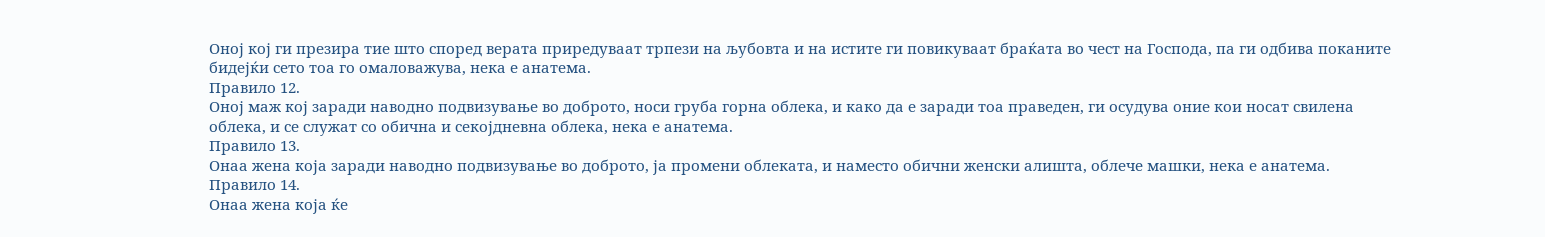Оној кој ги презира тие што според верата приредуваат трпези на љубовта и на истите ги повикуваат браќата во чест на Господа, па ги одбива поканите бидејќи сето тоа го омаловажува, нека е анатема.
Правило 12.
Оној маж кој заради наводно подвизување во доброто, носи груба горна облека, и како да е заради тоа праведен, ги осудува оние кои носат свилена облека, и се служат со обична и секојдневна облека, нека е анатема.
Правило 13.
Онаа жена која заради наводно подвизување во доброто, ја промени облеката, и наместо обични женски алишта, облече машки, нека е анатема.
Правило 14.
Онаа жена која ќе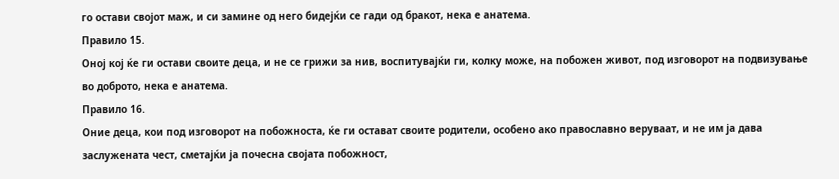го остави својот маж, и си замине од него бидејќи се гади од бракот, нека е анатема.
Правило 15.
Оној кој ќе ги остави своите деца, и не се грижи за нив, воспитувајќи ги, колку може, на побожен живот, под изговорот на подвизување во доброто, нека е анатема.
Правило 16.
Оние деца, кои под изговорот на побожноста, ќе ги остават своите родители, особено ако православно веруваат, и не им ја дава заслужената чест, сметајќи ја почесна својата побожност,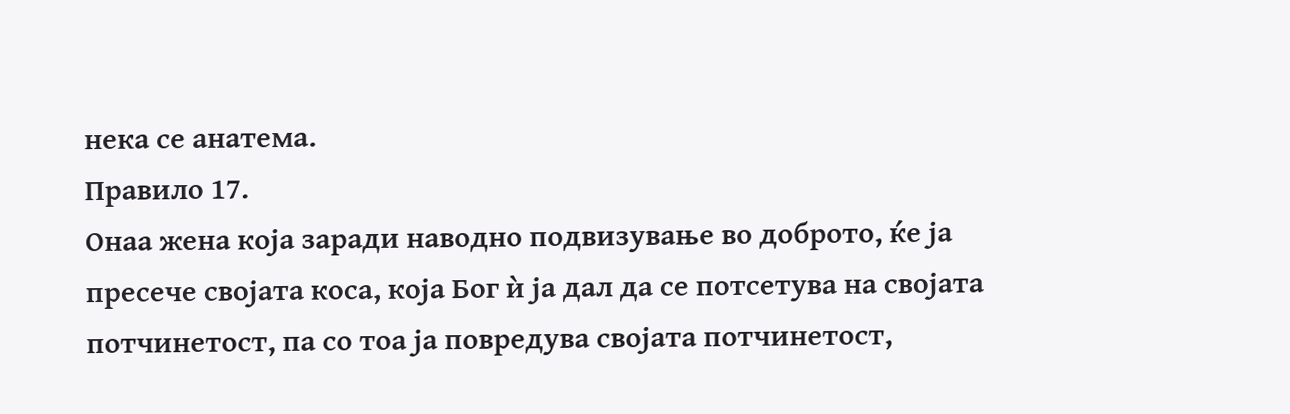нека се анатема.
Правило 17.
Онаа жена која заради наводно подвизување во доброто, ќе ја пресече својата коса, која Бог ѝ ја дал да се потсетува на својата потчинетост, па со тоа ја повредува својата потчинетост,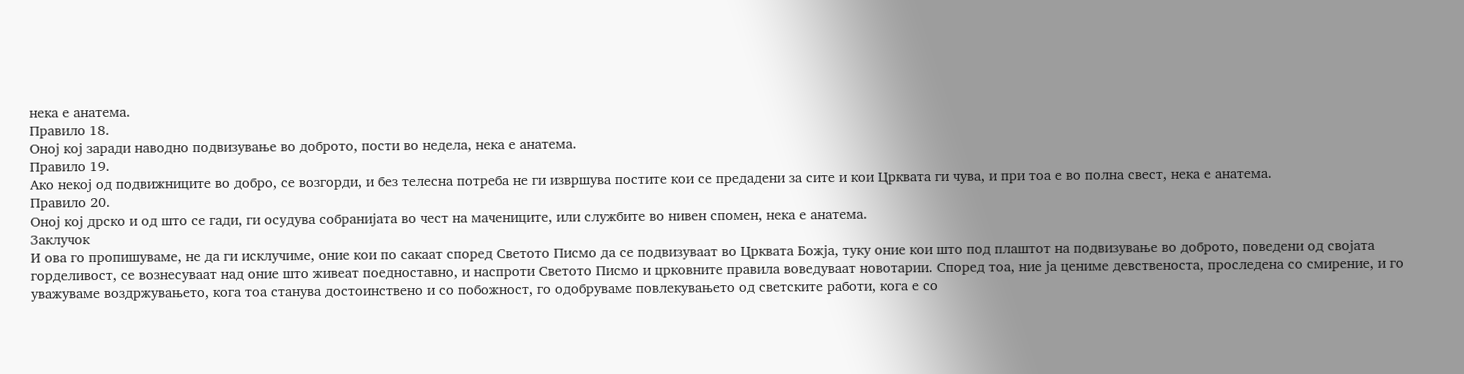нека е анатема.
Правило 18.
Оној кој заради наводно подвизување во доброто, пости во недела, нека е анатема.
Правило 19.
Ако некој од подвижниците во добро, се возгорди, и без телесна потреба не ги извршува постите кои се предадени за сите и кои Црквата ги чува, и при тоа е во полна свест, нека е анатема.
Правило 20.
Оној кој дрско и од што се гади, ги осудува собранијата во чест на мачениците, или службите во нивен спомен, нека е анатема.
Заклучок
И ова го пропишуваме, не да ги исклучиме, оние кои по сакаат според Светото Писмо да се подвизуваат во Црквата Божја, туку оние кои што под плаштот на подвизување во доброто, поведени од својата горделивост, се вознесуваат над оние што живеат поедноставно, и наспроти Светото Писмо и црковните правила воведуваат новотарии. Според тоа, ние ја цениме девственоста, проследена со смирение, и го уважуваме воздржувањето, кога тоа станува достоинствено и со побожност, го одобруваме повлекувањето од светските работи, кога е со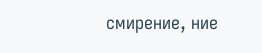смирение, ние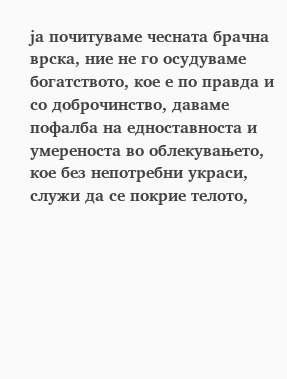ја почитуваме чесната брачна врска, ние не го осудуваме богатството, кое е по правда и со доброчинство, даваме пофалба на едноставноста и умереноста во облекувањето, кое без непотребни украси, служи да се покрие телото,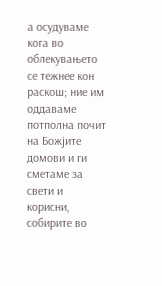а осудуваме кога во облекувањето се тежнее кон раскош; ние им оддаваме потполна почит на Божјите домови и ги сметаме за свети и корисни, собирите во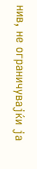нив, не ограничувајќи ја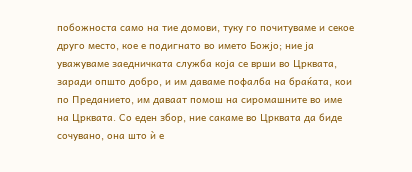побожноста само на тие домови, туку го почитуваме и секое друго место, кое е подигнато во името Божјо; ние ја уважуваме заедничката служба која се врши во Црквата, заради општо добро, и им даваме пофалба на браќата, кои по Преданието, им даваат помош на сиромашните во име на Црквата. Со еден збор, ние сакаме во Црквата да биде сочувано, она што ѝ е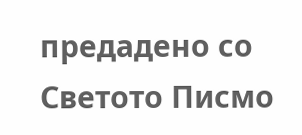предадено со Светото Писмо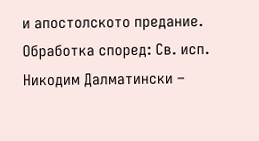и апостолското предание.
Обработка според: Св. исп. Никодим Далматински –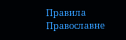Правила Православне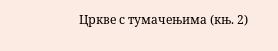Цркве с тумачењима (књ. 2)